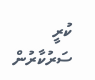ކުރީ ސަރުކާރުން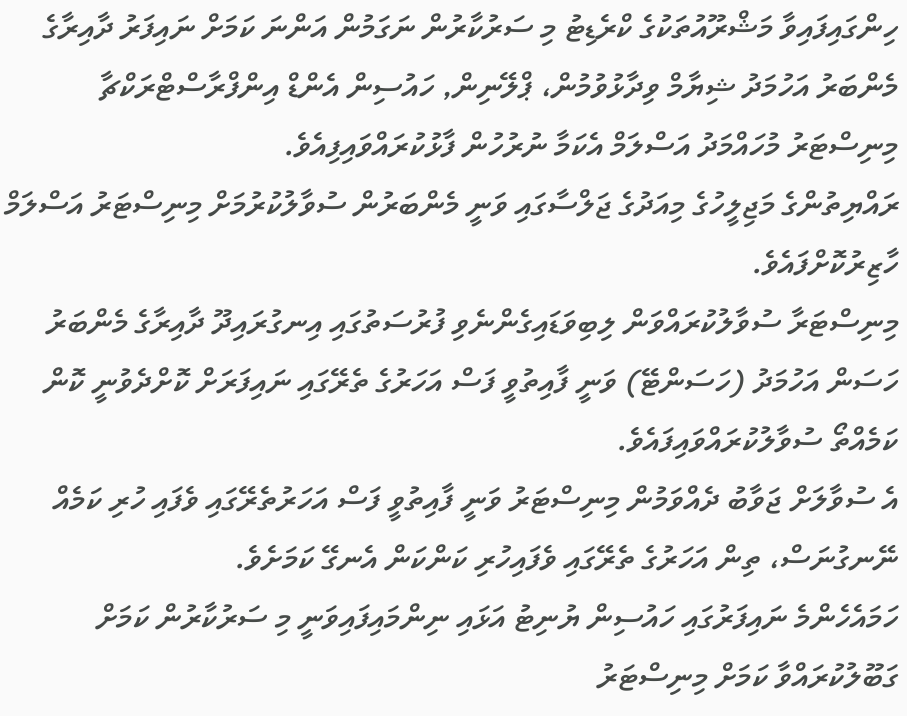ހިންގައިފައިވާ މަޝްރޫއުތަކުގެ ކްރެޑިޓު މި ސަރުކާރުން ނަގަމުން އަންނަ ކަމަށް ނައިފަރު ދާއިރާގެ މެންބަރު އަހުމަދު ޝިޔާމް ވިދާޅުވުމުން، ޕްލޭނިން, ހައުސިން އެންޑް އިންފްރާސްޓްރަކްޗާ މިނިސްޓަރު މުހައްމަދު އަސްލަމް އެކަމާ ނުރުހުން ފާޅުކުރައްވައިފިއެވެ.
ރައްޔިތުންގެ މަޖިލީހުގެ މިއަދުގެ ޖަލްސާގައި ވަނީ މެންބަރުން ސުވާލުކުރުމަށް މިނިސްޓަރު އަސްލަމް ހާޒިރުކޮށްފައެވެ.
މިނިސްޓަރާ ސުވާލުކުރައްވަން ލިބިވަޑައިގެންނެވި ފުރުސަތުގައި އިނގުރައިދޫ ދާއިރާގެ މެންބަރު ހަސަން އަހުމަދު (ހަސަންޓޭ) ވަނީ ފާއިތުވީ ފަސް އަހަރުގެ ތެރޭގައި ނައިފަރަށް ކޮށްދެވުނީ ކޮން ކަމެއްތޯ ސުވާލުކުރައްވައިފައެވެ.
އެ ސުވާލަށް ޖަވާބު ދެއްވަމުން މިނިސްޓަރު ވަނީ ފާއިތުވީ ފަސް އަހަރުތެރޭގައި ވެފައި ހުރި ކަމެއް ނޭނގުނަސް، ތިން އަހަރުގެ ތެރޭގައި ވެފައިހުރި ކަންކަން އެނގޭ ކަމަށެވެ.
ހަމައެހެންމެ ނައިފަރުގައި ހައުސިން ޔުނިޓު އަޅައި ނިންމައިފައިވަނީ މި ސަރުކާރުން ކަމަށް ގަބޫލުކުރައްވާ ކަމަށް މިނިސްޓަރު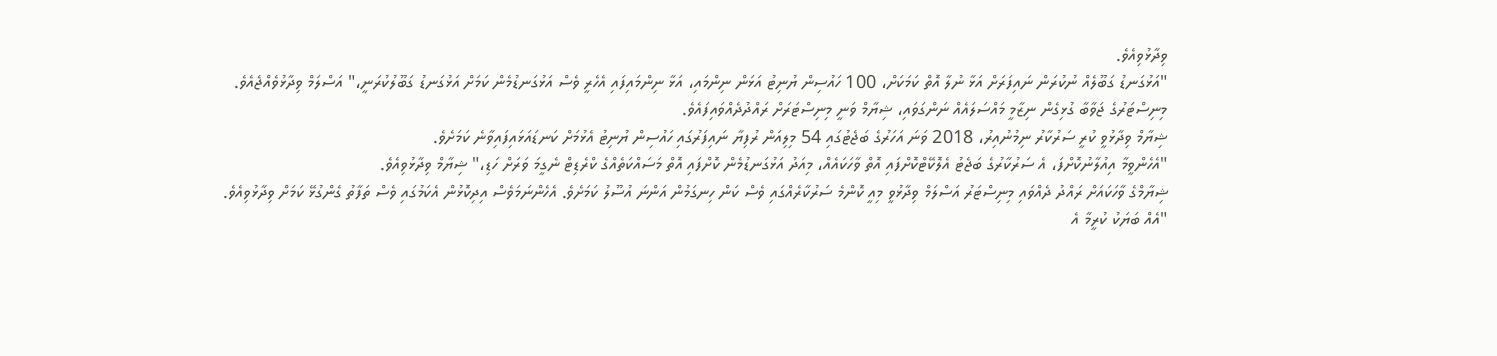ވިދާޅުވިއެވެ.
"އަޅުގަނޑު ގަބޫލެއް ނުކުރަން ނައިފަރަށް އަޅާ ނުލާ އޮތް ކަމަކަށް، 100 ހައުސިން ޔުނިޓު އަޅަން ނިންމައި، އަޅާ ނިންމައިފައި އެހެރީ ވެސް އަޅުގަނޑުމެން ކަމަށް އަޅުގަނޑު ގަބޫލުކުރަނީ،" އަސްލަމް ވިދާޅުވެއްޖެއެވެ.
މިނިސްޓަރުގެ ޖަވާބާ ގުޅިގެން ނިޒާމީ މައްސަލައެއް ނަންގަވައި، ޝިޔާމް ވަނީ މިނިސްޓަރަށް ރައްދުދެއްވައިފައެވެ.
ޝިޔާމް ވިދާޅުވީ ކުރީ ސަރުކާރު ނިމުނުއިރު، 2018 ވަނަ އަހަރުގެ ބަޖެޓުގައި 54 މިލިއަން ރުފިޔާ ނައިފަރުގައި ހައުސިން ޔުނިޓު އެޅުމަށް ކަނޑައަޅައިފައިވާނެ ކަމަށެވެ.
"އެހެންވީމާ އިއުލާނުކޮށްފަ، އެ ސަރުކާރުގެ ބަޖެޓު އެލޮކޭޓްކޮށްފައި އޮތް ވާހަކައެއް، މިއަދު އަޅުގަނޑުމެން ކޮށްފައި އޮތް މަސައްކަތެއްގެ ކްރެޑިޓް ނެގީމަ ވަރަށް ހަޑި،" ޝިޔާމް ވިދާޅުވިއެވެ.
ޝިޔާމްގެ ވާހަކައަށް ރައްދު ދެއްވައި މިނިސްޓަރު އަސްލަމް ވިދާޅުވީ މިއީ ކޮންމެ ސަރުކާރެއްގައި ވެސް ކަން ހިނގަމުން އަންނަ އުސޫލު ކަމަށެވެ. އެހެންނަމަވެސް އިދިކޮޅުން އެކަމުގައި ވެސް ތަފާތު ގެންގުޅޭ ކަމަށް ވިދާޅުވިއެވެ.
"އެއް ބަޔަކު ކުރީމާ އެ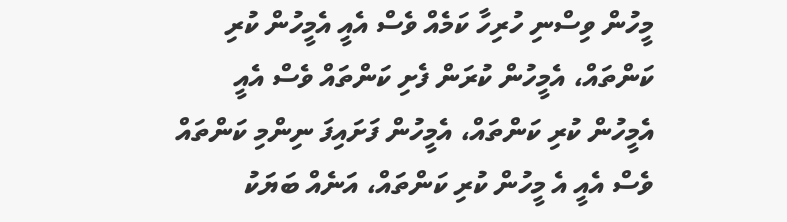މީހުން ވިސްނި ހުރިހާ ކަމެއް ވެސް އެއީ އެމީހުން ކުރި ކަންތައް، އެމީހުން ކުރަން ފެށި ކަންތައް ވެސް އެއީ އެމީހުން ކުރި ކަންތައް، އެމީހުން ފަށައިފަ ނިންމި ކަންތައް ވެސް އެއީ އެ މީހުން ކުރި ކަންތައް، އަނެއް ބަޔަކު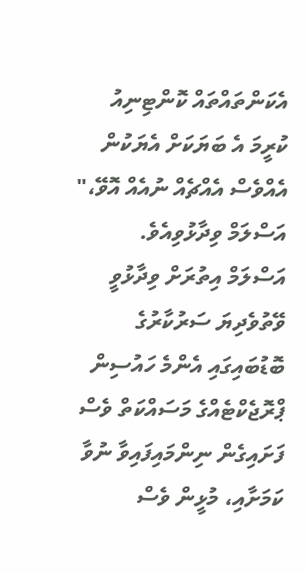އެކަންތައްތައް ކޮންޓިނިއު ކުރީމަ އެ ބަޔަކަށް އެޔަކުން އެއްވެސް އެއްޗެއް ނުއެއް އޮވޭ،" އަސްލަމް ވިދާޅުވިއެވެ.
އަސްލަމް އިތުރަށް ވިދާޅުވީ ވޭތުވެދިޔަ ސަރުކާރުގެ ބޮޑުބައިގައި އެންމެ ހައުސިން ޕްރޮޖެކްޓެއްގެ މަސައްކަތް ވެސް ފަށައިގެން ނިންމައިފައިވާ ނުވާ ކަމަށާއި، މުޅީން ވެސް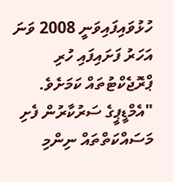ހުޅުވައިފައިވަނީ 2008 ވަނަ އަހަރު ފަށައިފައި ހުރި ޕްރޮޖެކްޓުތައް ކަމަށެވެ.
"އެމްޑީޕީގެ ސަރުކާރުން ފެށި މަސައްކަތްތައް ނިންމި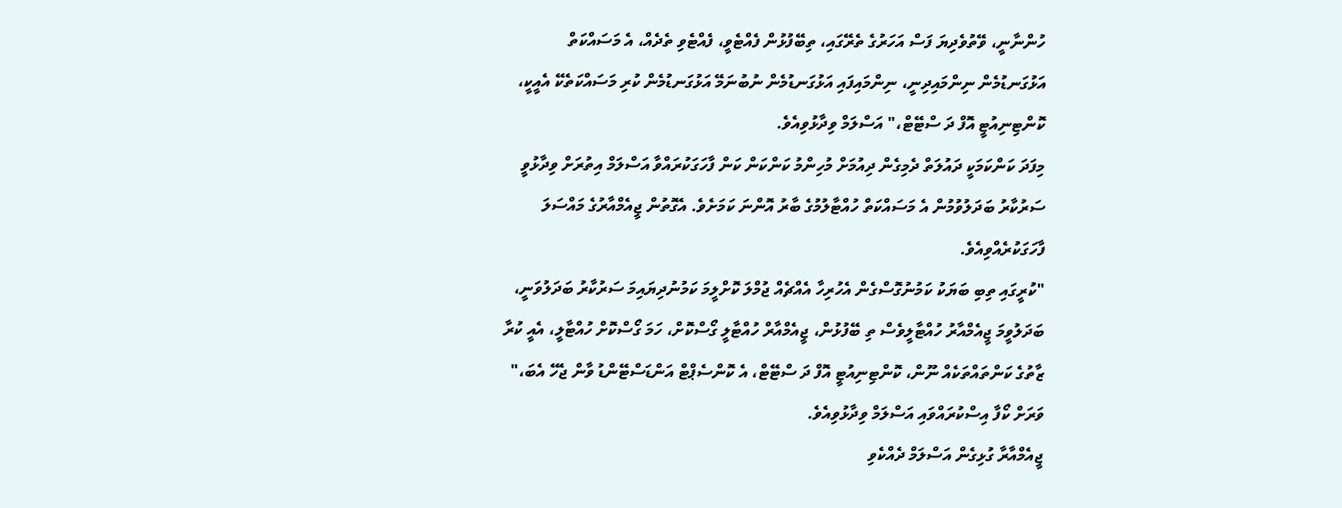ހުންނާނީ، ވޭތުވެދިޔަ ފަސް އަހަރުގެ ތެރޭގައި، ތިބޭފުޅުން ފެއްޓެވީ، ފެއްޓެވި ތެދެއް، އެ މަސައްކަތް އަޅުގަނޑުމެން ނިންމައިދިނީ، ނިންމައިފައި އަޅުގަނޑުމެން ނުބުނަމޭ އަޅުގަނޑުމެން ކުރި މަސައްކަތެކޭ އެއީކީ، ކޮންޓިނިއުޓީ އޮފް ދަ ސްޓޭޓް،" އަސްލަމް ވިދާޅުވިއެވެ.
މިފަދަ ކަންކަމަކީ ދައުލަތް ދެމިގެން ދިއުމަށް މުހިންމު ކަންކަން ކަން ފާހަގަކުރައްވާ އަސްލަމް އިތުރަށް ވިދާޅުވީ ސަރުކާރު ބަދަލުވުމުން އެ މަސައްކަތް ހުއްޓާލުމުގެ ބާރު އޮންނަ ކަމަށެވެ. އެގޮތުން ޖީއެމްއާރުގެ މައްސަލަ ފާހަގަކުރެއްވިއެވެ.
"ކުރީގައި ތިބި ބަޔަކު ކަމުނުގޮސްގެން އެހުރިހާ އެއްޗެއް ޖުމްލަ ކޮށްލީމަ ކަމުނުދިޔައިމަ ސަރުކާރު ބަދަލުވަނީ، ބަދަލުވީމަ ޖީއެމްއާރު ހުއްޓާލީވެސް ތި ބޭފުޅުން، ޖީއެމްއާރް ހުއްޓާލީ ގޯސްކޮށް، ހަމަ ގޯސްކޮށް ހުއްޓާލީ، އެއީ ކުރާ ޒާތުގެ ކަންތައްތަކެއް ނޫން، ކޮންޓިނިއުޓީ އޮފް ދަ ސްޓޭޓް، އެ ކޮންސެޕްޓް އަންޑަސްޓޭންޑު ވާން ޖެހޭ އެބަ،" ވަރަށް ކޯފާ އިސްކުރައްވައި އަސްލަމް ވިދާޅުވިއެވެ.
ޖީއެމްއާރާ ގުޅިގެން އަސްލަމް ދެއްކެވި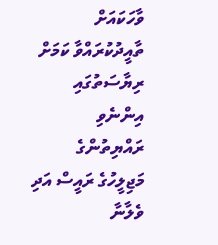ވާހަކައަށް ތާއީދުކުރައްވާ ކަމަށް ރިޔާސަތުގައި އިންނެވި ރައްޔިތުންގެ މަޖިލީހުގެ ރައީސް އަދި ވެލާނާ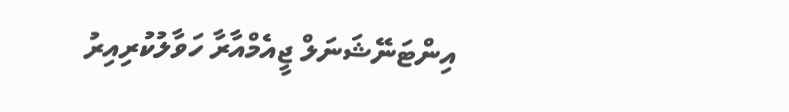އިންޓަނޭޝަނަލް ޖީއެމްއާރާ ހަވާލުކުރިއިރު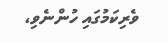ވެރިކަމުގައި ހުންނެވި،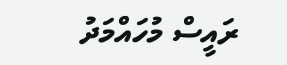ރައީސް މުހައްމަދު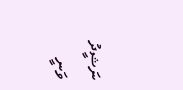ނަޝީދު ވަނީ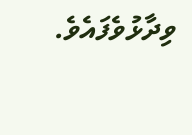ވިދާޅުވެފައެވެ.